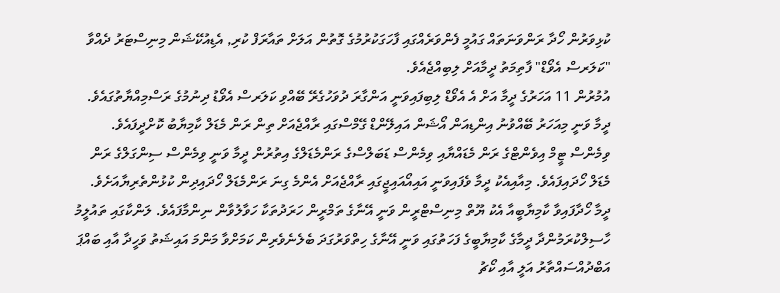ކުޅިވަރުން ހޯދާ ރަންވަނަތައް ގައުމީ ފެންވަރެއްގައި ފާހަގަކުރުމުގެ ގޮތުން އަލަށް ތައާރަފް ކުރި, އެޑިއުކޭޝަން މިނިސްޓަރު ދެއްވާ "ކަލަރސް އެވޯޑް" ފާތިމަތު ދީމާއަށް ލިބިއްޖެއެވެ.
އުމުރުން 11 އަހަރުގެ ދީމާ އަށް އެ އެވޯޑް ލިބިފައިވަނީ އަންގާރަ ދުވަހުގެރޭ ބޭއްވި ކަލަރސް އެވޯޑު ދިނުމުގެ ރަސްމިއްޔާތުގައެވެ.
ދީމާ ވަނީ މިއަހަރު ބޭއްވުނު އިންޑިއަން އޯޝަން އައިލޭންޑް ގޭމްސްގައި ރާއްޖެއަށް ތިން ރަން މެޑަލް ކާމިޔާބު ކޮށްދީފައެވެ. ވިމެންސް ޓީމް އިވެންޓްގެ ރަން މެޑައްޔާއި ވިމެންސް ޑަބަލްސްގެ ރަންމެޑަލްގެ އިތުރުން ދީމާ ވަނީ ވިމެންސް ސިންގަލްގެ ރަން މެޑަލް ހޯދައިފައެވެ. މިއާއިއެކު ދީމާ ވެފައިވަނީ އައިއޯއައިޖީގައި ރާއްޖެއަށް އެންމެ ގިނަ ރަންމެޑަލް ހޯދައިދިން ކުޅުންތެރިޔާއަށެވެ.
ދީމާ ހޯދާފައިވާ ކާމިޔާބީއާ އެކު ޔޫތް މިނިސްޓްރީން ވަނީ އޭނާގެ ތަމްރީން ހަރަދުތަކާ ހަވާލުވާން ނިންމާފައެވެ. ލަންކާގައި ތައުލީމު ހާސިލްކުރަމުންދާ ދީމާގެ ކާމިޔާބީގެ ފަހަތުގައި ވަނީ އޭނާގެ ހިތްވަރުގަދަ ބެލެނެވެރިން ކަމަށްވާ މަންމަ އައިޝަތު ވަހީދާ އާއި ބައްޕަ އަބްދުއްސައްތާރު އަލީ އާއި ކޯޗު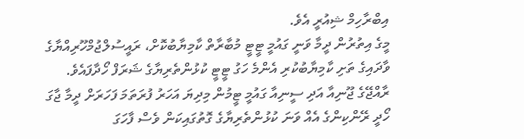އިބްރާހިމް ޝިއުރީ އެވެ.
މީގެ އިތުރުން ދީމާ ވަނީ ގައުމީ ޓީޓީ މުބާރާތް ކާމިޔާބުކޮށް، ރައީސުލްޖުމްހޫރިއްޔާގެ ވާދައިގެ ތަށި ކާމިޔާބުކުރި އެންމެ ހަގު ޓީޓީ ކުޅުންތެރިޔާގެ ޝަރަފް ހޯދާފައެވެ. ރާއްޖޭގެ ޖޫނިއާ އަދި ސީނިއާ ގައުމީ ޓީމުން މިދިޔަ އަހަރު ފުރަތަމަ ފަހަރަށް ދީމާ ޖާގަ ހޯދީ ރޭންކިންގެ އެއް ވަނަ ކުޅުންތެރިޔާގެ ގޮތުގައިކަން ވެސް ފާހަގަ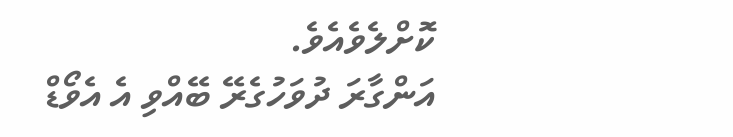ކޮށްލެވެއެވެ.
އަންގާރަ ދުވަހުގެރޭ ބޭއްވި އެ އެވޯޑް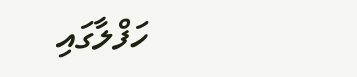ހަފްލާގައި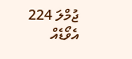ޖުމްލަ 224 އެވޯޑެއް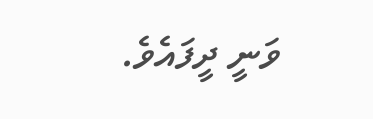ވަނީ ދީފައެވެ.